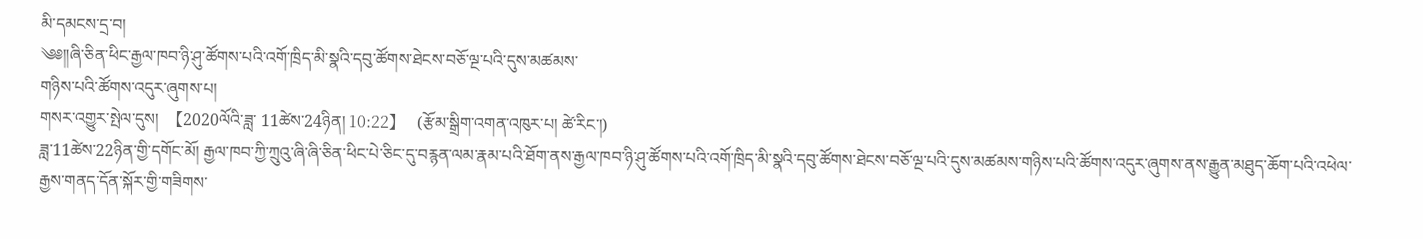མི་དམངས་དྲ་བ།
༄༅༎ཞི་ཅིན་ཕིང་རྒྱལ་ཁབ་ཉི་ཤུ་ཚོགས་པའི་འགོ་ཁྲིད་མི་སྣའི་དབུ་ཚོགས་ཐེངས་བཅོ་ལྔ་པའི་དུས་མཚམས་
གཉིས་པའི་ཚོགས་འདུར་ཞུགས་པ།
གསར་འགྱུར་སྤེལ་དུས།  【2020ལོའི་ཟླ་ 11ཚེས་24ཉིན། 10:22】   (རྩོམ་སྒྲིག་འགན་འཁུར་པ། ཚེ་རིང་།)
ཟླ་11ཚེས་22ཉིན་གྱི་དགོང་མོ། རྒྱལ་ཁབ་ཀྱི་ཀྲུའུ་ཞི་ཞི་ཅིན་ཕིང་པེ་ཅིང་དུ་བརྙན་ལམ་རྣམ་པའི་ཐོག་ནས་རྒྱལ་ཁབ་ཉི་ཤུ་ཚོགས་པའི་འགོ་ཁྲིད་མི་སྣའི་དབུ་ཚོགས་ཐེངས་བཅོ་ལྔ་པའི་དུས་མཚམས་གཉིས་པའི་ཚོགས་འདུར་ཞུགས་ནས་རྒྱུན་མཐུད་ཆོག་པའི་འཕེལ་རྒྱས་གནད་དོན་སྐོར་གྱི་གཟིགས་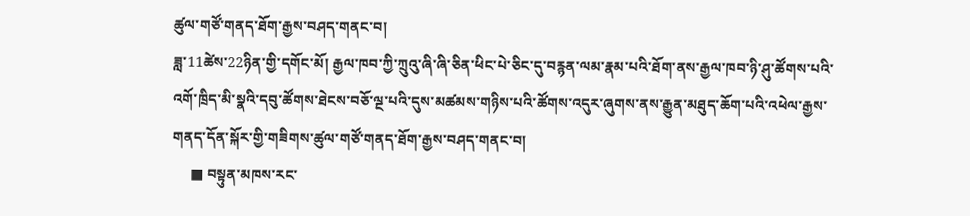ཚུལ་གཙོ་གནད་ཐོག་རྒྱས་བཤད་གནང་བ།
ཟླ་11ཚེས་22ཉིན་གྱི་དགོང་མོ། རྒྱལ་ཁབ་ཀྱི་ཀྲུའུ་ཞི་ཞི་ཅིན་ཕིང་པེ་ཅིང་དུ་བརྙན་ལམ་རྣམ་པའི་ཐོག་ནས་རྒྱལ་ཁབ་ཉི་ཤུ་ཚོགས་པའི་འགོ་ཁྲིད་མི་སྣའི་དབུ་ཚོགས་ཐེངས་བཅོ་ལྔ་པའི་དུས་མཚམས་གཉིས་པའི་ཚོགས་འདུར་ཞུགས་ནས་རྒྱུན་མཐུད་ཆོག་པའི་འཕེལ་རྒྱས་གནད་དོན་སྐོར་གྱི་གཟིགས་ཚུལ་གཙོ་གནད་ཐོག་རྒྱས་བཤད་གནང་བ།
     ■ བསྟུན་མཁས་རང་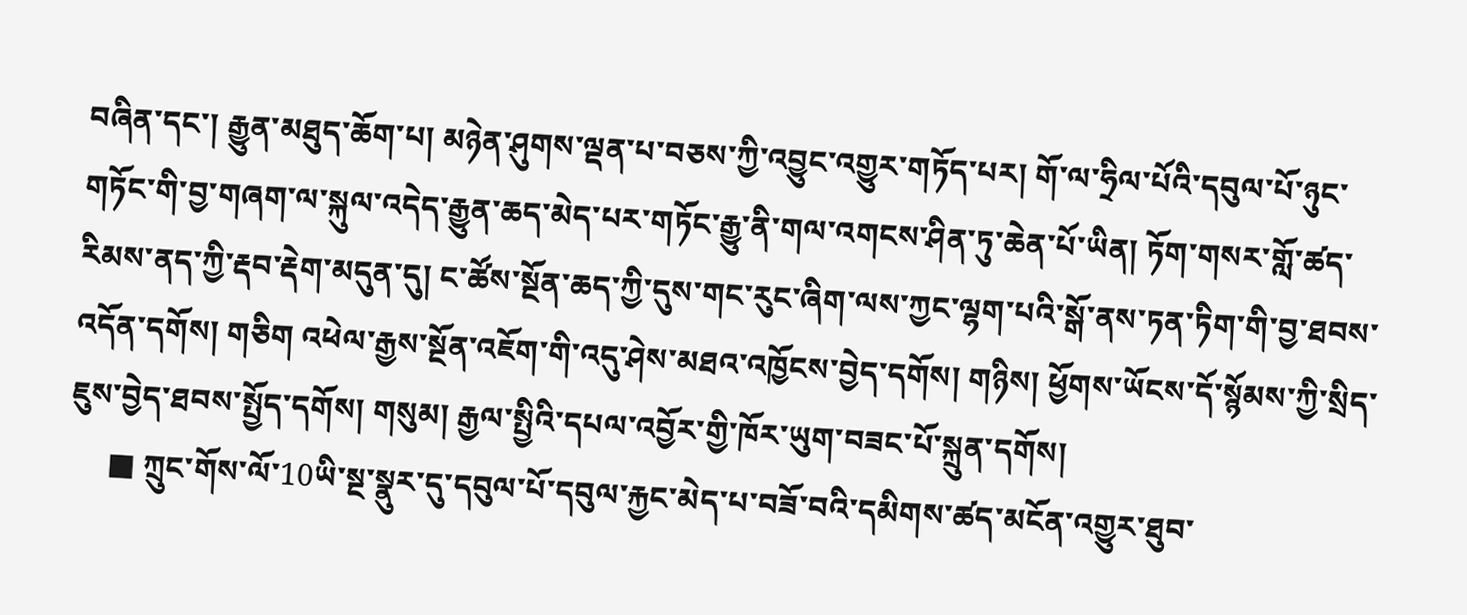བཞིན་དང་། རྒྱུན་མཐུད་ཆོག་པ། མཉེན་ཤུགས་ལྡན་པ་བཅས་ཀྱི་འབྱུང་འགྱུར་གཏོད་པར། གོ་ལ་ཧྲིལ་པོའི་དབུལ་པོ་ཉུང་གཏོང་གི་བྱ་གཞག་ལ་སྐུལ་འདེད་རྒྱུན་ཆད་མེད་པར་གཏོང་རྒྱུ་ནི་གལ་འགངས་ཤིན་ཏུ་ཆེན་པོ་ཡིན། ཏོག་གསར་གློ་ཚད་རིམས་ནད་ཀྱི་རྡབ་རྡེག་མདུན་དུ། ང་ཚོས་སྔོན་ཆད་ཀྱི་དུས་གང་རུང་ཞིག་ལས་ཀྱང་ལྷག་པའི་སྒོ་ནས་ཏན་ཏིག་གི་བྱ་ཐབས་འདོན་དགོས། གཅིག འཕེལ་རྒྱས་སྔོན་འཇོག་གི་འདུ་ཤེས་མཐའ་འཁྱོངས་བྱེད་དགོས། གཉིས། ཕྱོགས་ཡོངས་དོ་སྙོམས་ཀྱི་སྲིད་ཇུས་བྱེད་ཐབས་སྤྱོད་དགོས། གསུམ། རྒྱལ་སྤྱིའི་དཔལ་འབྱོར་གྱི་ཁོར་ཡུག་བཟང་པོ་སྐྲུན་དགོས།
     ■ ཀྲུང་གོས་ལོ་10ཡི་སྔ་སྣུར་དུ་དབུལ་པོ་དབུལ་རྐྱང་མེད་པ་བཟོ་བའི་དམིགས་ཚད་མངོན་འགྱུར་ཐུབ་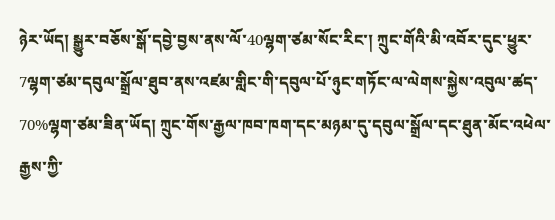ཉེར་ཡོད། སྒྱུར་བཅོས་སྒོ་དབྱེ་བྱས་ནས་ལོ་40ལྷག་ཙམ་སོང་རིང་། ཀྲུང་གོའི་མི་འབོར་དུང་ཕྱུར་7ལྷག་ཙམ་དབུལ་སྒྲོལ་ཐུབ་ནས་འཛམ་གླིང་གི་དབུལ་པོ་ཉུང་གཏོང་ལ་ལེགས་སྐྱེས་འབུལ་ཚད་70%ལྷག་ཙམ་ཟིན་ཡོད། ཀྲུང་གོས་རྒྱལ་ཁབ་ཁག་དང་མཉམ་དུ་དབུལ་སྒྲོལ་དང་ཐུན་མོང་འཕེལ་རྒྱས་ཀྱི་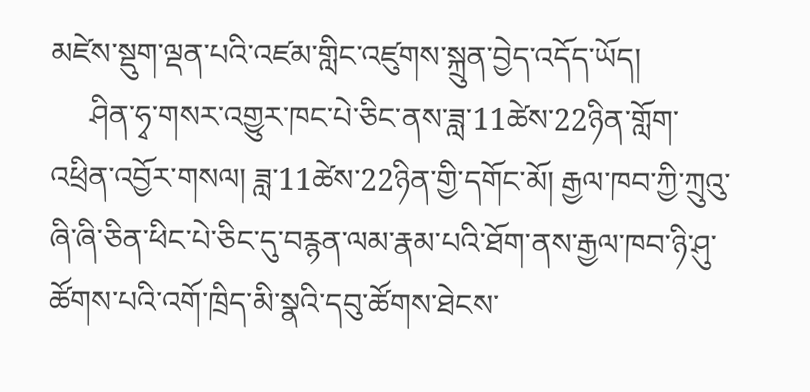མཛེས་སྡུག་ལྡན་པའི་འཛམ་གླིང་འཛུགས་སྐྲུན་བྱེད་འདོད་ཡོད།
     ཤིན་ཧྭ་གསར་འགྱུར་ཁང་པེ་ཅིང་ནས་ཟླ་11ཚེས་22ཉིན་གློག་འཕྲིན་འབྱོར་གསལ། ཟླ་11ཚེས་22ཉིན་གྱི་དགོང་མོ། རྒྱལ་ཁབ་ཀྱི་ཀྲུའུ་ཞི་ཞི་ཅིན་ཕིང་པེ་ཅིང་དུ་བརྙན་ལམ་རྣམ་པའི་ཐོག་ནས་རྒྱལ་ཁབ་ཉི་ཤུ་ཚོགས་པའི་འགོ་ཁྲིད་མི་སྣའི་དབུ་ཚོགས་ཐེངས་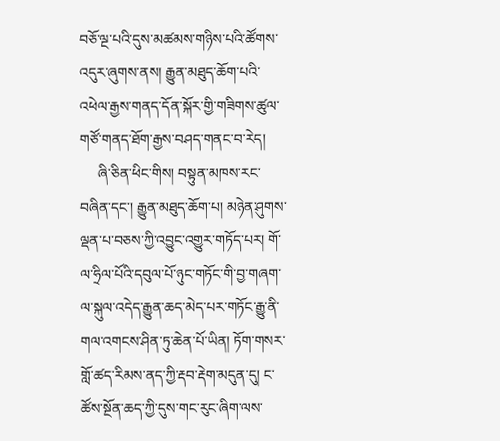བཅོ་ལྔ་པའི་དུས་མཚམས་གཉིས་པའི་ཚོགས་འདུར་ཞུགས་ནས། རྒྱུན་མཐུད་ཆོག་པའི་འཕེལ་རྒྱས་གནད་དོན་སྐོར་གྱི་གཟིགས་ཚུལ་གཙོ་གནད་ཐོག་རྒྱས་བཤད་གནང་བ་རེད།
     ཞི་ཅིན་ཕིང་གིས། བསྟུན་མཁས་རང་བཞིན་དང་། རྒྱུན་མཐུད་ཆོག་པ། མཉེན་ཤུགས་ལྡན་པ་བཅས་ཀྱི་འབྱུང་འགྱུར་གཏོད་པར། གོ་ལ་ཧྲིལ་པོའི་དབུལ་པོ་ཉུང་གཏོང་གི་བྱ་གཞག་ལ་སྐུལ་འདེད་རྒྱུན་ཆད་མེད་པར་གཏོང་རྒྱུ་ནི་གལ་འགངས་ཤིན་ཏུ་ཆེན་པོ་ཡིན། ཏོག་གསར་གློ་ཚད་རིམས་ནད་ཀྱི་རྡབ་རྡེག་མདུན་དུ། ང་ཚོས་སྔོན་ཆད་ཀྱི་དུས་གང་རུང་ཞིག་ལས་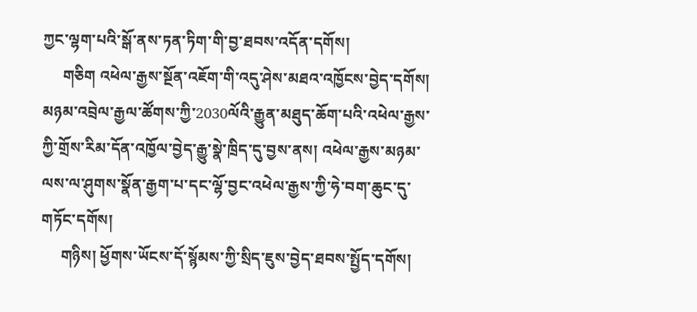ཀྱང་ལྷག་པའི་སྒོ་ནས་ཏན་ཏིག་གི་བྱ་ཐབས་འདོན་དགོས།
     གཅིག འཕེལ་རྒྱས་སྔོན་འཇོག་གི་འདུ་ཤེས་མཐའ་འཁྱོངས་བྱེད་དགོས། མཉམ་འབྲེལ་རྒྱལ་ཚོགས་ཀྱི་2030ལོའི་རྒྱུན་མཐུད་ཆོག་པའི་འཕེལ་རྒྱས་ཀྱི་གྲོས་རིམ་དོན་འཁྱོལ་བྱེད་རྒྱུ་སྣེ་ཁྲིད་དུ་བྱས་ནས། འཕེལ་རྒྱས་མཉམ་ལས་ལ་ཤུགས་སྣོན་རྒྱག་པ་དང་ལྷོ་བྱང་འཕེལ་རྒྱས་ཀྱི་ཧེ་བག་ཆུང་དུ་གཏོང་དགོས།
     གཉིས། ཕྱོགས་ཡོངས་དོ་སྙོམས་ཀྱི་སྲིད་ཇུས་བྱེད་ཐབས་སྤྱོད་དགོས།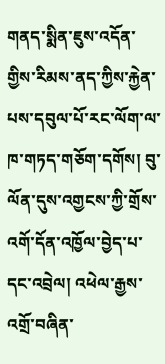གནད་སྨིན་ཇུས་འདོན་གྱིས་རིམས་ནད་ཀྱིས་རྐྱེན་པས་དབུལ་པོ་རང་ལོག་ལ་ཁ་གཏད་གཅོག་དགོས། བུ་ལོན་དུས་འགྱངས་ཀྱི་གྲོས་འགོ་དོན་འཁྱོལ་བྱེད་པ་དང་འབྲེལ། འཕེལ་རྒྱས་འགྲོ་བཞིན་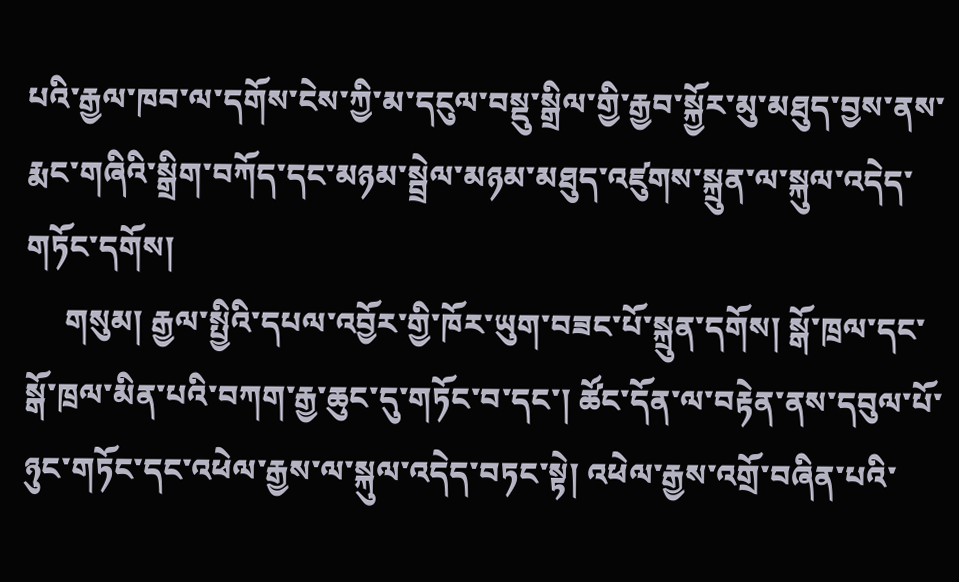པའི་རྒྱལ་ཁབ་ལ་དགོས་ངེས་ཀྱི་མ་དངུལ་བསྡུ་སྒྲིལ་གྱི་རྒྱབ་སྐྱོར་མུ་མཐུད་བྱས་ནས་རྨང་གཞིའི་སྒྲིག་བཀོད་དང་མཉམ་སྦྲེལ་མཉམ་མཐུད་འཛུགས་སྐྲུན་ལ་སྐུལ་འདེད་གཏོང་དགོས།
     གསུམ། རྒྱལ་སྤྱིའི་དཔལ་འབྱོར་གྱི་ཁོར་ཡུག་བཟང་པོ་སྐྲུན་དགོས། སྒོ་ཁྲལ་དང་སྒོ་ཁྲལ་མིན་པའི་བཀག་རྒྱ་ཆུང་དུ་གཏོང་བ་དང་། ཚོང་དོན་ལ་བརྟེན་ནས་དབུལ་པོ་ཉུང་གཏོང་དང་འཕེལ་རྒྱས་ལ་སྐུལ་འདེད་བཏང་སྟེ། འཕེལ་རྒྱས་འགྲོ་བཞིན་པའི་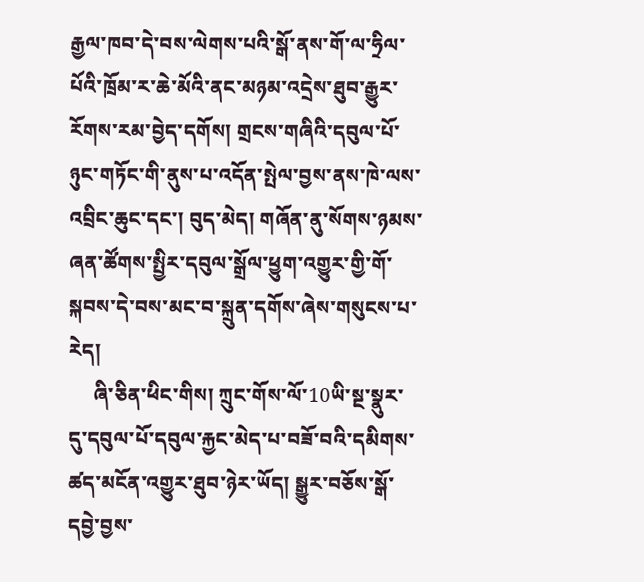རྒྱལ་ཁབ་དེ་བས་ལེགས་པའི་སྒོ་ནས་གོ་ལ་ཧྲིལ་པོའི་ཁྲོམ་ར་ཆེ་མོའི་ནང་མཉམ་འདྲེས་ཐུབ་རྒྱུར་རོགས་རམ་བྱེད་དགོས། གྲངས་གཞིའི་དབུལ་པོ་ཉུང་གཏོང་གི་ནུས་པ་འདོན་སྤེལ་བྱས་ནས་ཁེ་ལས་འབྲིང་ཆུང་དང་། བུད་མེད། གཞོན་ནུ་སོགས་ཉམས་ཞན་ཚོགས་སྤྱིར་དབུལ་སྒྲོལ་ཕྱུག་འགྱུར་གྱི་གོ་སྐབས་དེ་བས་མང་བ་སྐྲུན་དགོས་ཞེས་གསུངས་པ་རེད།
     ཞི་ཅིན་ཕིང་གིས། ཀྲུང་གོས་ལོ་10ཡི་སྔ་སྣུར་དུ་དབུལ་པོ་དབུལ་རྐྱང་མེད་པ་བཟོ་བའི་དམིགས་ཚད་མངོན་འགྱུར་ཐུབ་ཉེར་ཡོད། སྒྱུར་བཅོས་སྒོ་དབྱེ་བྱས་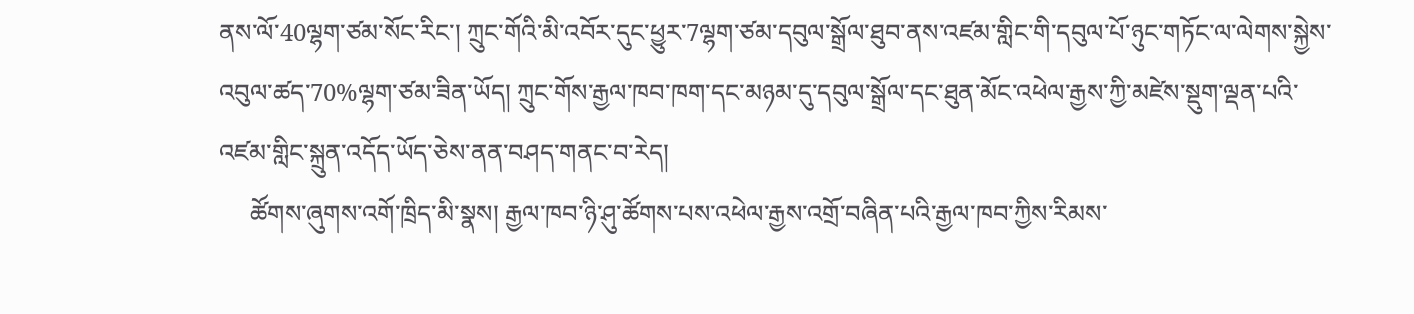ནས་ལོ་40ལྷག་ཙམ་སོང་རིང་། ཀྲུང་གོའི་མི་འབོར་དུང་ཕྱུར་7ལྷག་ཙམ་དབུལ་སྒྲོལ་ཐུབ་ནས་འཛམ་གླིང་གི་དབུལ་པོ་ཉུང་གཏོང་ལ་ལེགས་སྐྱེས་འབུལ་ཚད་70%ལྷག་ཙམ་ཟིན་ཡོད། ཀྲུང་གོས་རྒྱལ་ཁབ་ཁག་དང་མཉམ་དུ་དབུལ་སྒྲོལ་དང་ཐུན་མོང་འཕེལ་རྒྱས་ཀྱི་མཛེས་སྡུག་ལྡན་པའི་འཛམ་གླིང་སྐྲུན་འདོད་ཡོད་ཅེས་ནན་བཤད་གནང་བ་རེད།
     ཚོགས་ཞུགས་འགོ་ཁྲིད་མི་སྣས། རྒྱལ་ཁབ་ཉི་ཤུ་ཚོགས་པས་འཕེལ་རྒྱས་འགྲོ་བཞིན་པའི་རྒྱལ་ཁབ་ཀྱིས་རིམས་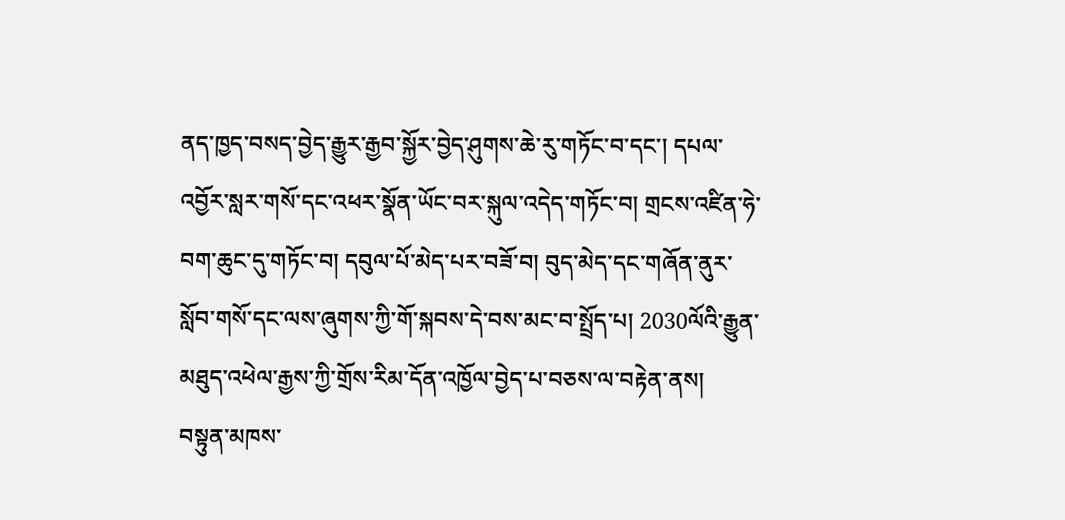ནད་ཁྱད་བསད་བྱེད་རྒྱུར་རྒྱབ་སྐྱོར་བྱེད་ཤུགས་ཆེ་རུ་གཏོང་བ་དང་། དཔལ་འབྱོར་སླར་གསོ་དང་འཕར་སྣོན་ཡོང་བར་སྐུལ་འདེད་གཏོང་བ། གྲངས་འཛིན་ཧེ་བག་ཆུང་དུ་གཏོང་བ། དབུལ་པོ་མེད་པར་བཟོ་བ། བུད་མེད་དང་གཞོན་ནུར་སློབ་གསོ་དང་ལས་ཞུགས་ཀྱི་གོ་སྐབས་དེ་བས་མང་བ་སྤྲོད་པ། 2030ལོའི་རྒྱུན་མཐུད་འཕེལ་རྒྱས་ཀྱི་གྲོས་རིམ་དོན་འཁྱོལ་བྱེད་པ་བཅས་ལ་བརྟེན་ནས། བསྟུན་མཁས་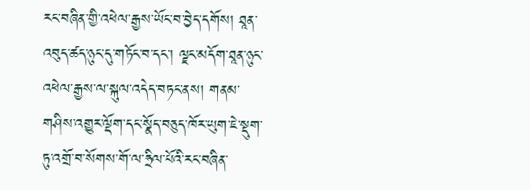རང་བཞིན་གྱི་འཕེལ་རྒྱས་ཡོང་བ་བྱེད་དགོས། ཐཱན་འབུད་ཚད་ཉུང་དུ་གཏོང་བ་དང་། ལྗང་མདོག་ཐཱན་ཉུང་འཕེལ་རྒྱས་ལ་སྐུལ་འདེད་བཏང་ནས། གནམ་གཤིས་འགྱུར་ལྡོག་དང་སྣོད་བཅུད་ཁོར་ཡུག་ཇེ་སྡུག་ཏུ་འགྲོ་བ་སོགས་གོ་ལ་ཧྲིལ་པོའི་རང་བཞིན་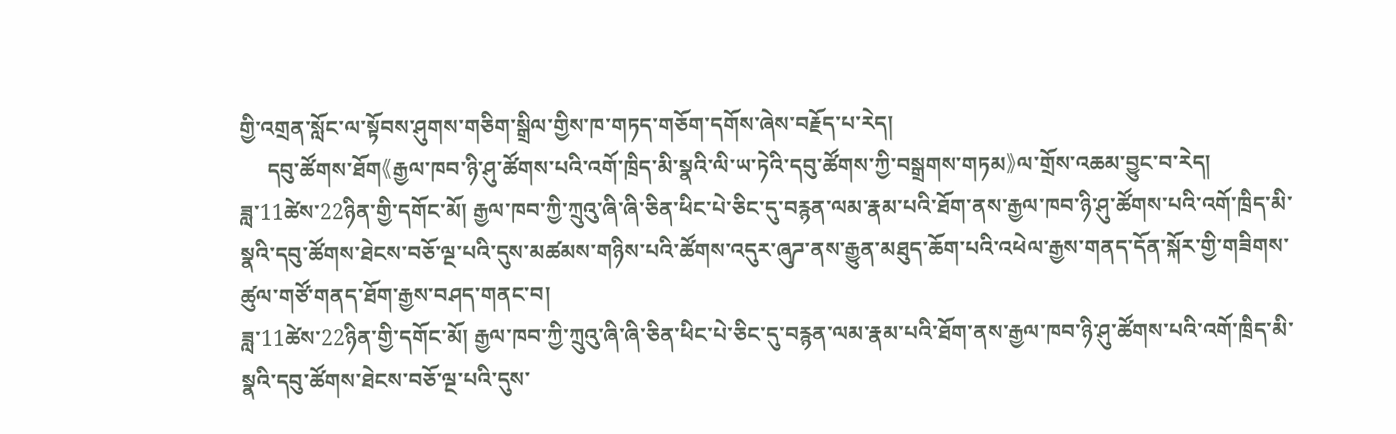གྱི་འགྲན་སློང་ལ་སྟོབས་ཤུགས་གཅིག་སྒྲིལ་གྱིས་ཁ་གཏད་གཅོག་དགོས་ཞེས་བརྗོད་པ་རེད།
     དབུ་ཚོགས་ཐོག《རྒྱལ་ཁབ་ཉི་ཤུ་ཚོགས་པའི་འགོ་ཁྲིད་མི་སྣའི་ལི་ཡ་ཏེའི་དབུ་ཚོགས་ཀྱི་བསྒྲགས་གཏམ》ལ་གྲོས་འཆམ་བྱུང་བ་རེད།
ཟླ་11ཚེས་22ཉིན་གྱི་དགོང་མོ། རྒྱལ་ཁབ་ཀྱི་ཀྲུའུ་ཞི་ཞི་ཅིན་ཕིང་པེ་ཅིང་དུ་བརྙན་ལམ་རྣམ་པའི་ཐོག་ནས་རྒྱལ་ཁབ་ཉི་ཤུ་ཚོགས་པའི་འགོ་ཁྲིད་མི་སྣའི་དབུ་ཚོགས་ཐེངས་བཅོ་ལྔ་པའི་དུས་མཚམས་གཉིས་པའི་ཚོགས་འདུར་ཞུཌ་ནས་རྒྱུན་མཐུད་ཆོག་པའི་འཕེལ་རྒྱས་གནད་དོན་སྐོར་གྱི་གཟིགས་ཚུལ་གཙོ་གནད་ཐོག་རྒྱས་བཤད་གནང་བ།
ཟླ་11ཚེས་22ཉིན་གྱི་དགོང་མོ། རྒྱལ་ཁབ་ཀྱི་ཀྲུའུ་ཞི་ཞི་ཅིན་ཕིང་པེ་ཅིང་དུ་བརྙན་ལམ་རྣམ་པའི་ཐོག་ནས་རྒྱལ་ཁབ་ཉི་ཤུ་ཚོགས་པའི་འགོ་ཁྲིད་མི་སྣའི་དབུ་ཚོགས་ཐེངས་བཅོ་ལྔ་པའི་དུས་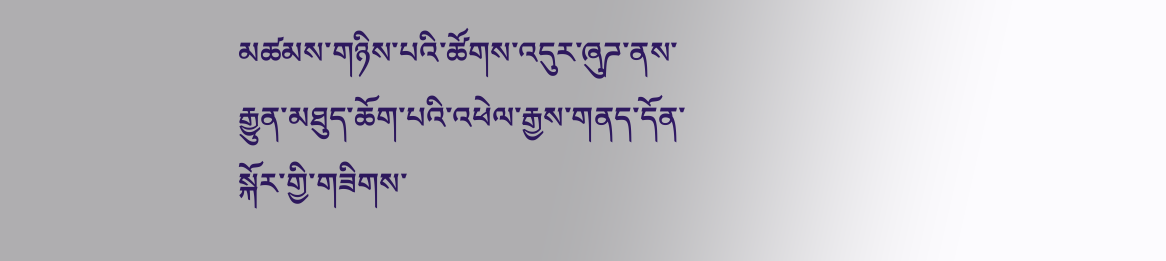མཚམས་གཉིས་པའི་ཚོགས་འདུར་ཞུཌ་ནས་རྒྱུན་མཐུད་ཆོག་པའི་འཕེལ་རྒྱས་གནད་དོན་སྐོར་གྱི་གཟིགས་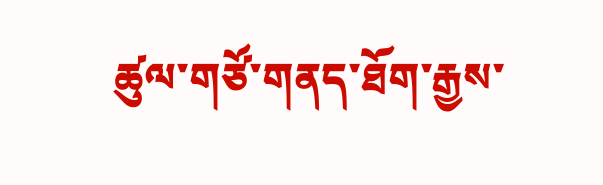ཚུལ་གཙོ་གནད་ཐོག་རྒྱས་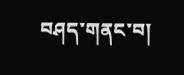བཤད་གནང་བ།